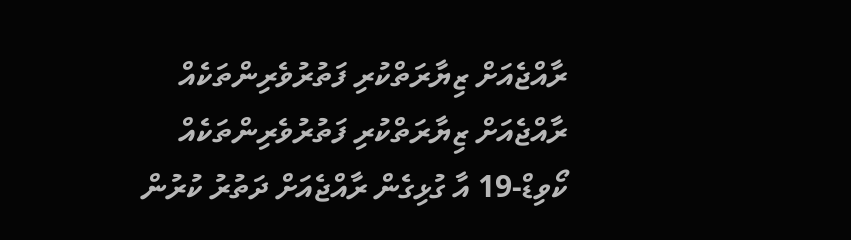ރާއްޖެއަށް ޒިޔާރަތްކުރި ފަތުރުވެރިންތަކެއް
ރާއްޖެއަށް ޒިޔާރަތްކުރި ފަތުރުވެރިންތަކެއް
ކޯވިޑް-19 އާ ގުޅިގެން ރާއްޖެއަށް ދަތުރު ކުރުން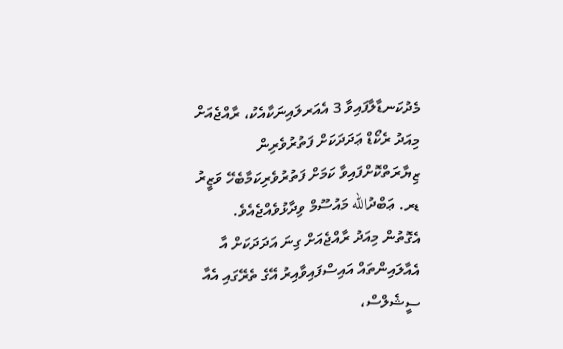މެދުކަނޑާލާފައިވާ 3 އެއަރލައިނަކާއެކު، ރާއްޖެއަށް މިއަދު ރެކޯޑް ޢަދަދަކަށް ފަތުރުވެރިން ޒިޔާރަތްކޮށްފައިވާ ކަމަށް ފަތުރުވެރިކަމާބެހޭ ވަޒީރު ޑރ. ޢަބްދުالله މައުސޫމް ވިދާޅުވެއްޖެއެވެ.
އެގޮތުން މިއަދު ރާއްޖެއަށް ގިނަ އަދަދަކަށް އާ އެއާލައިންތައް އައިސްފައިވާއިރު އޭގެ ތެރޭގައި އެއާ ސީޝެލްސް،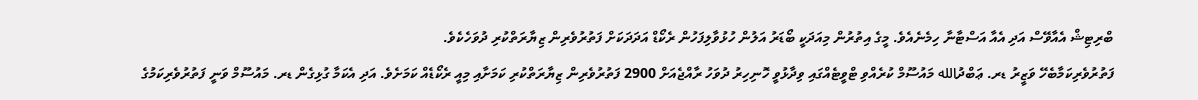ބްރިޓިޝް އެއާވޭސް އަދި އެއާ އަސްޓާނާ ހިމެނެއެވެ. މީގެ އިތުރުން މިއަދަކީ ބޯޑަރު އަލުން ހުޅުވާލިފަހުން ރެކޯޑް އަދަދަކަށް ފަތުރުވެރިން ޒިޔާރަތްކުރި ދުވަހެކެވެ.
ފަތުރުވެރިކަމާބެހޭ ވަޒީރު ޑރ. ޢަބްދުالله މައުސޫމް ކުރެއްވި ޓްވީޓެއްގައި ވިދާޅުވީ ހޮނިހިރު ދުވަހު ރާއްޖެއަށް 2900 ފަތުރުވެރިން ޒިޔާރަތްކުރި ކަމަށާއި މިއީ ރެކޯޑެއް ކަމަށެވެ. އަދި އެކަމާ ގުޅިގެން ޑރ. މައުސޫމް ވަނީ ފަތުރުވެރިކަމުގެ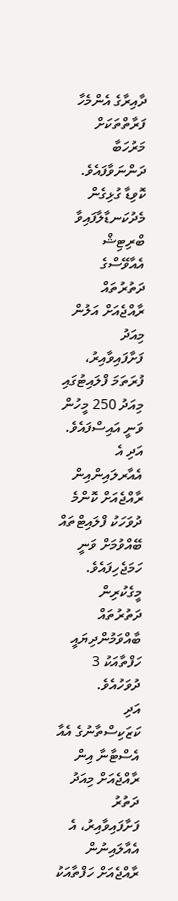ދާއިރާގެ އެންމެހާ ފަރާތްތަކަށް މަރުހަބާ ދަންނަވާފައެވެ.
ކޮވިޑާ ގުޅިގެން މެދުކަނޑާލާފައިވާ ބްރިޓިޝް އެއާވޭސްގެ ދަތުރުތައް ރާއްޖެއަށް އަލުން މިއަދު ފަށާފައިވާއިރު، ފުރަތަމަ ފްލައިޓުގައި މިއަދު 250 މީހުން ވަނީ އައިސްފައެވެ. އަދި އެ އެއާރލައިންއިން ރާއްޖެއަށް ކޮންމެ ދުވަހަކު ފްލައިޓްތައް ބޭއްވުމަށް ވަނީ ހަމަޖެހިފައެވެ. މީގެކުރިން ދަތުރުތައް ބާއްވަމުންދިޔައީ ހަފްތާއަކު 3 ދުވަހުއެވެ.
އަދި ކަޒަކިސްތާނުގެ އެއާ އެސްޓާނާ އިން ރާއްޖެއަށް މިއަދު ދަތުރު ފަށާފައިވާއިރު، އެ އެއާލައިނުން ރާއްޖެއަށް ހަފްތާއަކު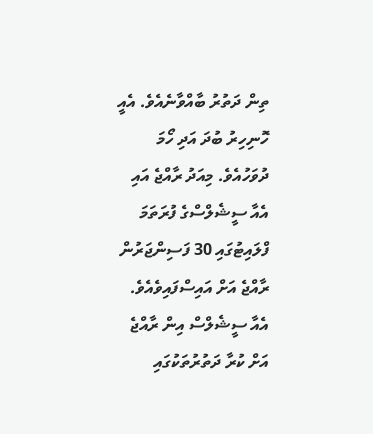ތިން ދަތުރު ބާއްވާނެއެވެ. އެއީ ހޮނިހިރު ބުދަ އަދި ހޯމަ ދުވަހުއެވެ. މިއަދު ރާއްޖެ އައި އެއާ ސީޝެލްސްގެ ފުރަތަމަ ފްލައިޓުގައި 30 ފަސިންޖަރުން ރާއްޖެ އަށް އައިސްފައިވެއެވެ. އެއާ ސީޝެލްސް އިން ރާއްޖެ އަށް ކުރާ ދަތުރުތަކުގައި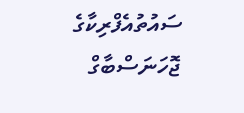ސައުތުއެފްރިކާގެ ޖޮހަނަސްބާގް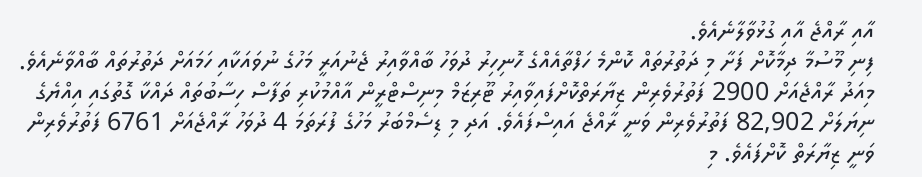އާއި ރާއްޖެ އާއި ގުޅުވާލާނެއެވެ.
ފިނި މޫސުމާ ދިމާކޮށް ފަށާ މި ދަތުރުތައް ކޮންމެ ހަފްތާއެއްގެ ހޮނިހިރު ދުވަހު ބާއްވާއިރު ޖެނުއަރީ މަހުގެ ނުވައަކާއި ހަމައަށް ދަތުރުތައް ބާއްވާނެއެވެ.
މިއަދު ރާއްޖެއަށް 2900 ފަތުރުވެރިން ޒިޔާރަތްކޮށްފައިވާއިރު ޓޫރިޒަމް މިނިސްޓްރީން އާއްމުކުރި ތަފާސް ހިސާބުތައް ދައްކާ ގޮތުގައި އިއްޔެގެ ނިޔަލަށް 82,902 ފަތުރުވެރިން ވަނީ ރާއްޖެ އައިސްފައެވެ. އަދި މި ޑިސެމްބަރު މަހުގެ ފުރަތަމަ 4 ދުވަހު ރާއްޖެއަށް 6761 ފަތުރުވެރިން ވަނީ ޒިޔާރަތް ކޮށްފައެވެ. މި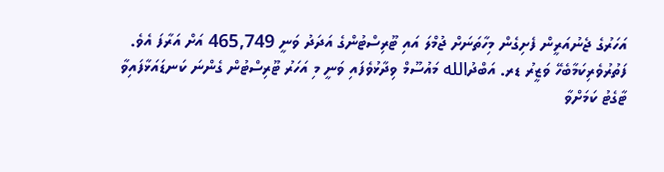އަހަރުގެ ޖެނުއަރީން ފެށިގެން މިހާތަނަށް ޖުމްލަ އައި ޓޫރިސްޓުންގެ އަދަދު ވަނީ 465,749 އަށް އަރާފަ އެވެ.
ފަތުރުވެރިކަމާބެހޭ ވަޒީރު ޑރ. އަބްދުالله މައުސޫމް ވިދާޅުވެފައި ވަނީ މި އަހަރު ޓޫރިސްޓުން ގެންނަ ކަނޑައަޅާފައިވާ ޓާގެޓު ކަމަށްވާ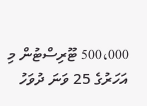500،000 ޓޫރިސްޓުން މި އަހަރުގެ 25 ވަނަ ދުވަހު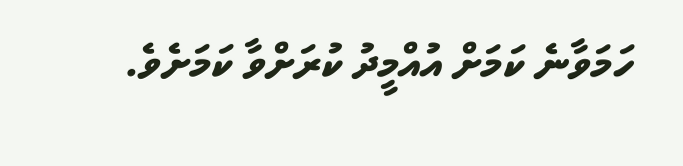ހަމަވާނެ ކަމަށް އުއްމީދު ކުރަށްވާ ކަމަށެވެ.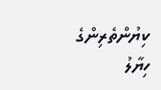ކިޔުންތެރިންގެ ހިޔާލު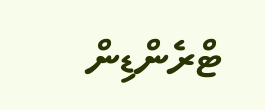ޓްރެންޑިން